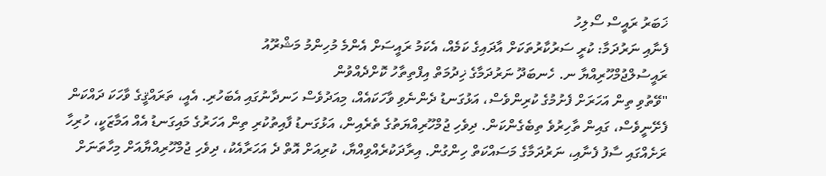ޚަބަރު ރައީސް ސޯލިހު
ފެނާއި ނަރުދަމާ: ކުރީ ސަރުކާރުތަކަށް އާދައިގެ ކަމެއް، އެކަމު ރައީސަށް އެންމެ މުހިންމު މަޝްރޫއު
ރައީސުލްޖުމްހޫރިއްޔާ ނ. ހެނބަދޫ ނަރުދަމާގެ ޚިދުމަތް އިފްތިތާހު ކޮށްދެއްވުން
"ވޭތުވި ތިން އަހަރަށް ފެށުމުގެ ކުރިންވެސް، އަޅުގަނޑު ދެންނެވި ވާހަކައެއް، މިއަދުވެސް ހަނދާނުގައި އެބަހުރި. އެއީ، ތަރައްޤީގެ ވާހަކަ ދައްކަން ފެށޭނީވެސް، ގައިން ތާހިރުވެ ތިބެގެންކަން. ދިވެހި ޖުމްހޫރިއްޔަތުގެ ތެރެއިން، އަޅުގަނޑު ފާއިތުކުރި ތިން އަހަރުގެ މައިގަނޑު އެއް އަމާޒަކީ، ހުރިހާ ރަށެއްގައި ސާފު ފެނާއި، ނަރުދަމާގެ މަސައްކަތް ހިންގުން. އިރާދަކުރެއްވިއްޔާ، ކުރިއަށް އޮތް ދެ އަހަރާއެކު، ދިވެހި ޖުމްހޫރިއްޔާއަށް މިހާތަނަށް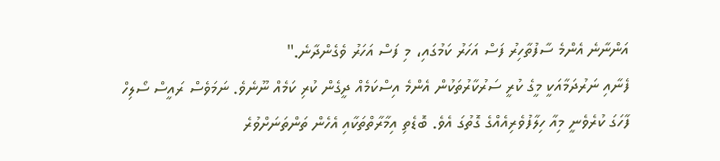އަންނާނެ އެންމެ ސާފުތާހިރު ފަސް އަހަރު ކަމުގައި، މި ފަސް އަހަރު ވެގެންދާނެ."
ފެނާއި ނަރުދަމާއަކީ މީގެ ކުރީ ސަރުކާރުތަކުން އެންމެ އިސްކަމެއް ދީގެން ކުރި ކަމެއް ނޫނެވެ. ނަމަވެސް ރައީސް ސޯލިހް ފާހަގަ ކުރެވެނީ މިއާ ހިލާފުވެރިއެއްގެ ގޮތުގަ އެވެ. ބޮޑެތި އިމާރާތްތަކާއި އެހެން ތަންތަނަށްވުރެ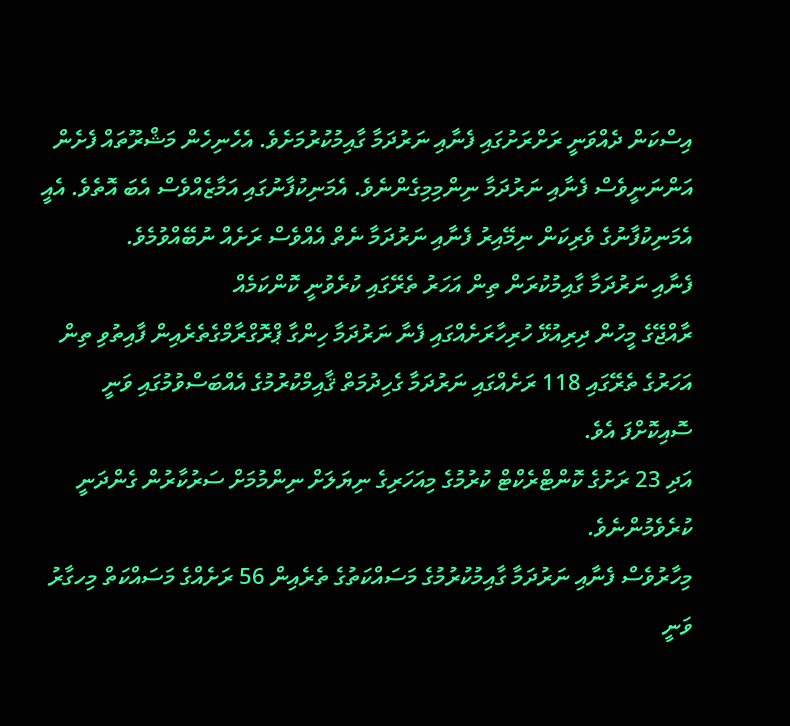އިސްކަން ދެއްވަނީ ރަށްރަށުގައި ފެނާއި ނަރުދަމާ ގާއިމުކުރުމަށެވެ. އެހެނިހެން މަޝްރޫތައް ފެށެން އަންނަނީވެސް ފެނާއި ނަރުދަމާ ނިންމިމިގެންނެވެ. އެމަނިކުފާނުގައި އަމާޒެއްވެސް އެބަ އޮތެވެ. އެއީ އެމަނިކުފާނުގެ ވެރިކަން ނިމޭއިރު ފެނާއި ނަރުދަމާ ނެތް އެއްވެސް ރަށެއް ނުބޭއްވުމެވެ.
ފެނާއި ނަރުދަމާ ގާއިމުކުރަން ތިން އަހަރު ތެރޭގައި ކުރެވުނީ ކޮންކަމެއް
ރާއްޖޭގެ މީހުން ދިރިއުޅޭ ހުރިހާރަށެއްގައި ފެނާ ނަރުދަމާ ހިންގާ ޕްރޮގްރާމްގެތެރެއިން ފާއިތުވި ތިން އަހަރުގެ ތެރޭގައި 118 ރަށެއްގައި ނަރުދަމާ ގެހިދުމަތް ޤާއިމްކުރުމުގެ އެއްބަސްވުމުގައި ވަނީ ސޮއިކޮށްފަ އެވެ.
އަދި 23 ރަށުގެ ކޮންޓްރެކްޓް ކުރުމުގެ މިއަހަރިގެ ނިޔަލަށް ނިންމުމަށް ސަރުކާރުން ގެންދަނީ ކުރެވެމުންނެވެ.
މިހާރުވެސް ފެނާއި ނަރުދަމާ ގާއިމުކުރުމުގެ މަސައްކަތުގެ ތެރެއިން 56 ރަށެއްގެ މަސައްކަތް މިހގާރު ވަނީ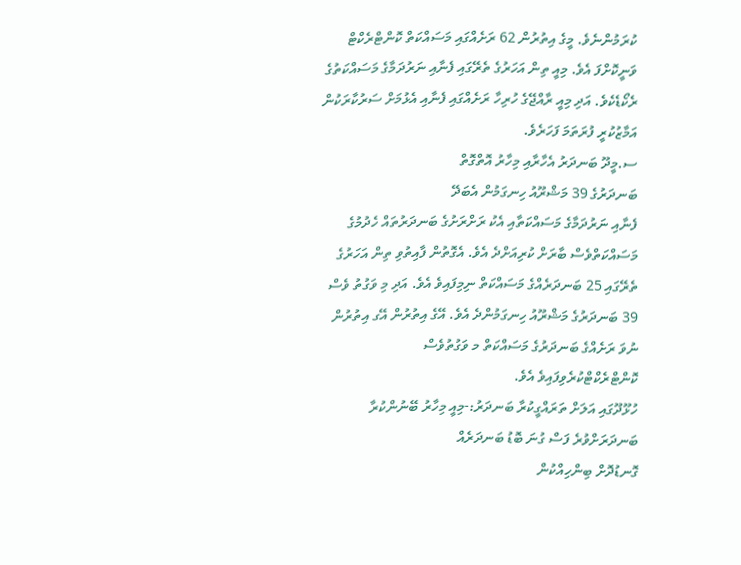ކުރަމުންނެވެ. މީގެ އިތުރުން 62 ރަށެއްގައި މަސައްކަތް ކޮންޓްރެކްޓް ވަނީކޮށްފަ އެވެ. މިއީ ތިން އަހަރުގެ ތެރޭގައި ފެނާއި ނަރުދަމާގެ މަސައްކަތުގެ ރެކޯޑެކެވެ. އަދި މިއީ ރާއްޖޭގެ ހުރިހާ ރަށެއްގައި ފެނާއި އެޅުމަށް ސަރުކާރަކުން އަމާޒުކުރީ ފުރަތަމަ ފަހަރެވެ.
ސ.މީދޫ ބަނދަރު އެހާރާއި މިހާރު އޮތްގޮތް
ބަނދަރުގެ 39 މަޝްރޫއު ހިނގަމުން އެބަދޭ
ފެނާއި ނަރުދަމާގެ މަސައްކަތާއި އެކު ރަށްރަށުގެ ބަނދަރުތައް ހެދުމުގެ މަސައްކަތްވެސް ބާރަށް ކުރިއަށްދެ އެވެ. އެގޮތުން ފާއިތުވި ތިން އަހަރުގެ ތެރޭގައި 25 ބަނދަރެއްގެ މަސައްކަތް ނިމިފައިވެ އެވެ. އަދި މި ވަގުތު ވެސް 39 ބަނދަރުގެ މަޝްރޫއު ހިނގަމުންދެ އެވެ. އޭގެ އިތުރުން އޭގ އިތުރުން ނުވަ ރަށެއްގެ ބަނދަރުގެ މަސައްކަތް މ ވަގުތުވެސް ކޮންޓްރެކްޓްކުރެވިފައިވެ އެވެ.
ހުޅޫދޫގައި އަލަށް ތަރައްގީކުރާ ބަނދަރު:-މިއީ މިހާރު ބޭނުންކުރާ ބަނދަރަށްވުރެ ފަސް ގުނަ ބޮޑު ބަނދަރެއް
ގޮނޑުދޮށް ބިންހިއްކުން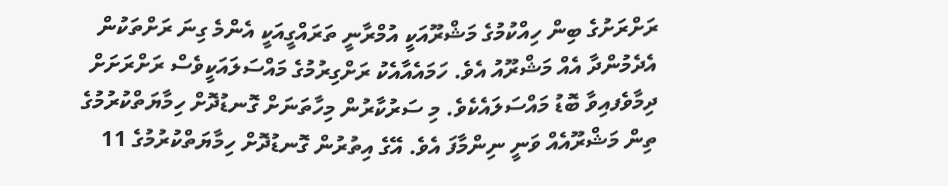ރަށްރަށުގެ ބިން ހިއްކުމުގެ މަޝްރޫއަކީ އުމްރާނީ ތަރައްގީއަކީ އެންމެ ގިނަ ރަށްތަކުން އެދެމުންދާ އެއް މަޝްރޫއު އެވެ. ހަމައެއާއެކު ރަށްގިރުމުގެ މައްސަލައަކީވެސް ރަށްރަށަށް ދިމާވެފއިވާ ބޮޑު މައްސަލައެކެވެ. މި ސަރުކާރުން މިހާތަނަށް ގޮނޑުދޮށް ހިމާޔަތްކުރުމުގެ ތިން މަޝްރޫއެއް ވަނީ ނިންމާފަ އެވެ. އޭގެ އިތުރުން ގޮނޑުދޮށް ހިމާޔަތްކުރުމުގެ 11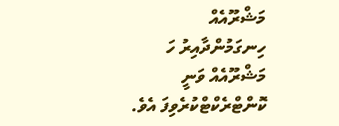މަޝްރޫއެއް ހިނގަމުންދާއިރު ހަ މަޝްރޫއެއް ވަނީ ކޮންޓްރެކްޓްކުރެވިފަ އެވެ.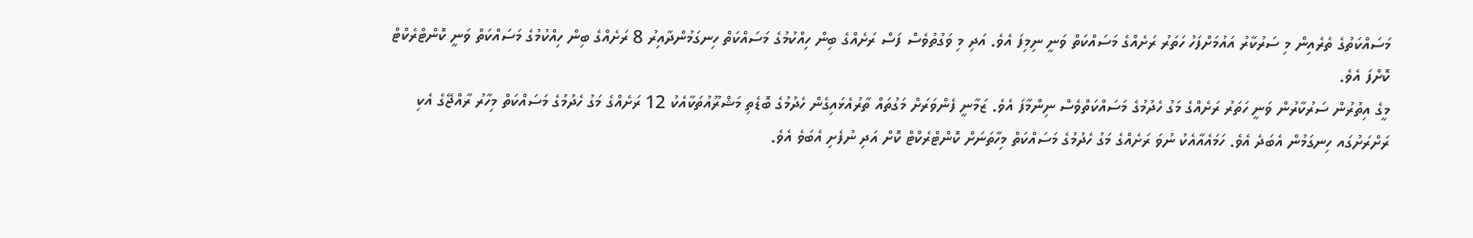މަސައްކަތުގެ ތެރެއިން މި ސަރުކާރު އައުމަށްފަހު ހަތަރު ރަށެއްގެ މަސައްކަތް ވަނީ ނިމިފަ އެވެ. އަދި މި ވަގުތުވެސް ފަސް ރަށެއްގެ ބިން ހިއްކުމުގެ މަސައްކަތް ހިނގަމުންދާއިރު 8 ރަށެއްގެ ބިން ހިއްކުމުގެ މަސައްކަތް ވަނީ ކޮންޓްރެކްޓް ކޮށްފަ އެވެ.
މީގެ އިތުރުން ސަރުކާރުން ވަނީ ހަތަރު ރަށެއްގެ މަގު ހެދުމުގެ މަސައްކަތްވެސް ނިންމާފަ އެވެ. ޒަމާނީ ފެންވަރަށް މަގުތައް ތާރުއެޅައިގެން ހެދުމުގެ ބޮޑެތި މަޝްރޫއުތަކާއެކު 12 ރަށެއްގެ މަގު ހެދުމުގެ މަސައްކަތް މިހާރު ރާއްޖޭގެ އެކި ރަށްރަށުގައ ހިނގަމުން އެބަދެ އެވެ. ހަމައެއާއެކު ނުވަ ރަށެއްގެ މަގު ހެދުމުގެ މަސައްކަތް މިހާތަނަށް ކޮންޓްރެކްޓް ކޮށް އަދި ނުފެށި އެބަވެ އެވެ.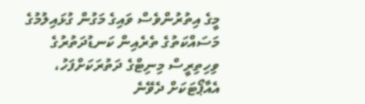މީގެ އިތުރުންވެސް ވައިގެ މަގުން ގުޅައިލުމުގެ މަސައްކަތުގެ ތެރެއިން ކަނޑުދަތުރުގެ ވިހިތިރީސް މިނިޓްގެ ދަތުރަކަށްފަހު، އެއާޕޯޓަކަށް ދެވޭނެ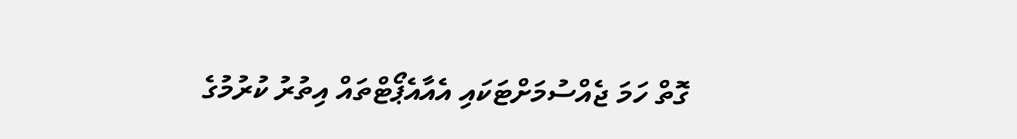ގޮތް ހަމަ ޖެއްސުމަށްޓަކައި އެއާއެޕޯޓްތައް އިތުރު ކުރުމުގެ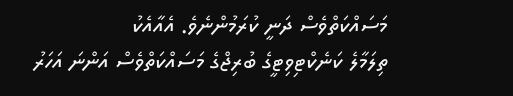މަސައްކަތްވެސް ދަނީ ކުރަމުންނެވެ. އެއާއެކު
ތިލަމާލެ ކަނެކްޓިވިޓީގެ ބުރިޖްގެ މަސައްކަތްވެސް އަންނަ އަހަރު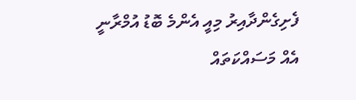ފެށިގެންދާއިރު މިއީ އެންމެ ބޮޑު އުމްރާނީ އެއް މަސައްކަތައް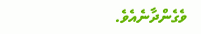ވެގެންދާނެއެވެ.